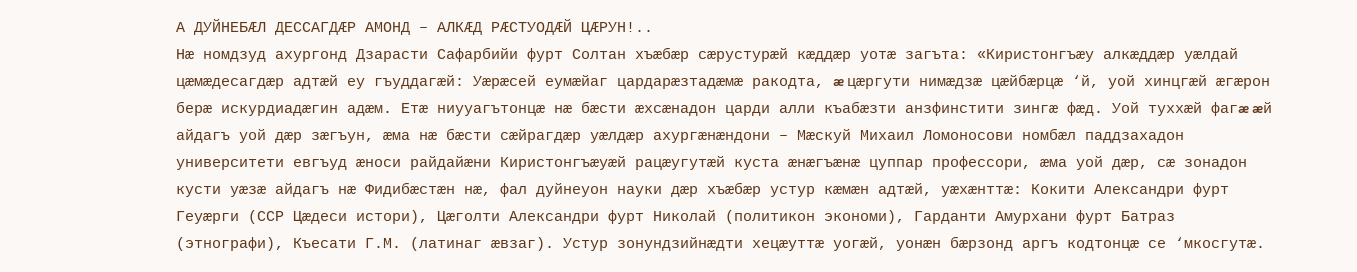А ДУЙНЕБÆЛ ДЕССАГДÆР АМОНД – АЛКÆД РÆСТУОДÆЙ ЦÆРУН!..
Нæ номдзуд ахургонд Дзарасти Сафарбийи фурт Солтан хъæбæр сæрустурæй кæддæр уотæ загъта: «Киристонгъæу алкæддæр уæлдай цæмæдесагдæр адтæй еу гъуддагæй: Уæрæсей еумæйаг цардарæзтадæмæ ракодта, æ цæргути нимæдзæ цæйбæрцæ ‘й, уой хинцгæй æгæрон берæ искурдиадæгин адæм. Етæ ниууагътонцæ нæ бæсти æхсæнадон царди алли къабæзти анзфинстити зингæ фæд. Уой туххæй фагæ æй айдагъ уой дæр зæгъун, æма нæ бæсти сæйрагдæр уæлдæр ахургæнæндони – Мæскуй Михаил Ломоносови номбæл паддзахадон университети евгъуд æноси райдайæни Киристонгъæуæй рацæугутæй куста æнæгъæнæ цуппар профессори, æма уой дæр, сæ зонадон кусти уæзæ айдагъ нæ Фидибæстæн нæ, фал дуйнеуон науки дæр хъæбæр устур кæмæн адтæй, уæхæнттæ: Кокити Александри фурт Геуæрги (ССР Цæдеси истори), Цæголти Александри фурт Николай (политикон экономи), Гарданти Амурхани фурт Батраз (этнографи), Къесати Г.М. (латинаг æвзаг). Устур зонундзийнæдти хецæуттæ уогæй, уонæн бæрзонд аргъ кодтонцæ се ‘мкосгутæ.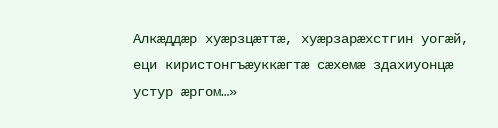Алкæддæр хуæрзцæттæ, хуæрзарæхстгин уогæй, еци киристонгъæуккæгтæ сæхемæ здахиуонцæ устур æргом…»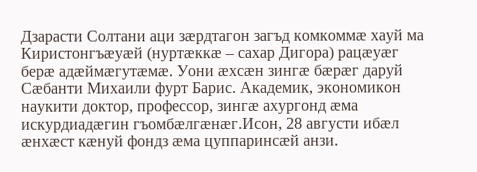Дзарасти Солтани аци зæрдтагон загъд комкоммæ хауй ма Киристонгъæуæй (нуртæккæ – сахар Дигора) рацæуæг берæ адæймæгутæмæ. Уони æхсæн зингæ бæрæг даруй Сæбанти Михаили фурт Барис. Академик, экономикон наукити доктор, профессор, зингæ ахургонд æма искурдиадæгин гъомбæлгæнæг.Исон, 28 августи ибæл æнхæст кæнуй фондз æма цуппаринсæй анзи.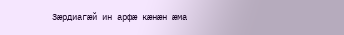Зæрдиагæй ин арфæ кæнæн æма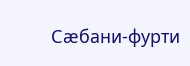Сæбани-фурти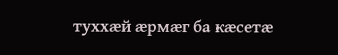туххæй æрмæг ба кæсетæ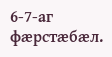6-7-аг фæрстæбæл.